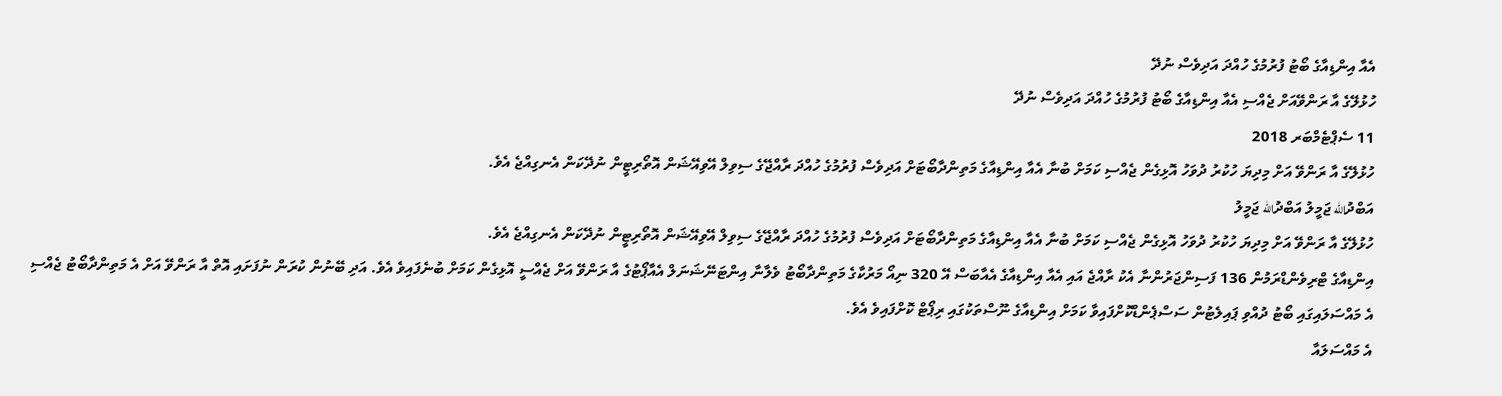އެއާ އިންޑިއާގެ ބޯޓު ފުރުމުގެ ހުއްދަ އަދިވެސް ނުދޭ
ހުޅުލޭގެ އާ ރަންވޭއަށް ޖެއްސި އެއާ އިންޑިއާގެ ބޯޓު ފުރުމުގެ ހުއްދަ އަދިވެސް ނުދޭ
11 ސެޕްޓެމްބަރ 2018
ހުޅުލޭގެ އާ ރަންވޭ އަށް މިދިޔަ ހުކުރު ދުވަހު އޮޅިގެން ޖެއްސި ކަމަށް ބުނާ އެއާ އިންޑިއާގެ މަތިންދާބޯޓަށް އަދިވެސް ފުރުމުގެ ހުއްދަ ރާއްޖޭގެ ސިވިލް އޭވިއޭޝަން އޮތޯރިޓީން ނުދޭކަން އެނގިއްޖެ އެވެ.
އަބްދުالله ޖަމީލު އަބްދުالله ޖަމީލު
ހުޅުލޭގެ އާ ރަންވޭ އަށް މިދިޔަ ހުކުރު ދުވަހު އޮޅިގެން ޖެއްސި ކަމަށް ބުނާ އެއާ އިންޑިއާގެ މަތިންދާބޯޓަށް އަދިވެސް ފުރުމުގެ ހުއްދަ ރާއްޖޭގެ ސިވިލް އޭވިއޭޝަން އޮތޯރިޓީން ނުދޭކަން އެނގިއްޖެ އެވެ.
އިންޑިއާގެ ޓްރިވެންޑްރަމުން 136 ފަސިންޖަރުންނާ އެކު ރާއްޖެ އައި އެއާ އިންޑިއާގެ އެއާބަސް އޭ 320 ނިއޯ މަރުކާގެ މަތިންދާބޯޓު ވެލާނާ އިންޓަނޭޝަނަލް އެއާޕޯޓުގެ އާ ރަންވޭ އަށް ޖެއްސީ އޮޅިގެން ކަމަށް ބުނެފައިވެ އެވެ. އަދި ބޭނުން ކުރަން ނުފަށައި އޮތް އާ ރަންވޭ އަށް އެ މަތިންދާބޯޓު ޖެއްސި އެ މައްސަލައިގައި ބޯޓު ދުއްވި ޕައިލެޓުން ސަސްޕެންޑްކޮށްފައިވާ ކަމަށް އިންޑިއާގެ ނޫސްތަކުގައި ރިޕޯޓް ކޮށްފައިވެ އެވެ.
އެ މައްސަލައާ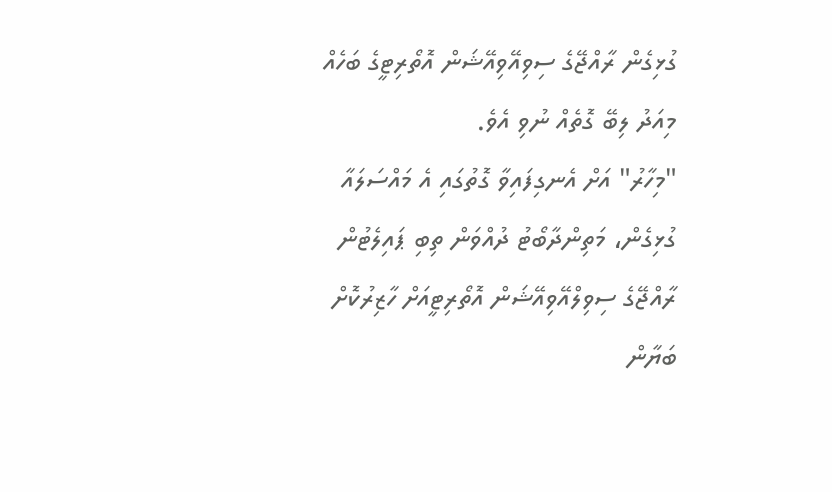ގުޅިގެން ރާއްޖޭގެ ސިވިއޭވިއޭޝަން އޮތޯރިޓީގެ ބަހެއް މިއަދު ލިބޭ ގޮތެއް ނުވި އެވެ.
"މިހާރު" އަށް އެނގިފައިވާ ގޮތުގައި އެ މައްސަލައާ ގުޅިގެން، މަތިންދާބޯޓު ދުއްވަން ތިބި ޕައިލެޓުން ރާއްޖޭގެ ސިވިލްއޭވިއޭޝަން އޮތޯރިޓީއަށް ހާޒިރުކޮށް ބަޔާން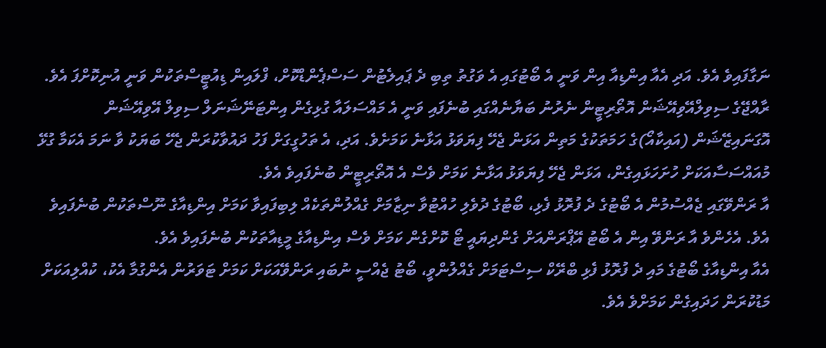ނަގާފައިވެ އެވެ. އަދި އެއާ އިންޑިއާ އިން ވަނީ އެ ބޯޓުގައި އެ ވަގުތު ތިބި ދެ ޕައިލެޓުން ސަސްޕެންޑްކޮށް، ފްލައިން ޑިއުޓީސްތަކުން ވަނީ އުނިކޮށްފަ އެވެ.
ރާއްޖޭގެ ސިވިލްއޭވިއޭޝަން އޮތޯރިޓީން ނެރުނު ބަޔާނެއްގައި ބުނެފައި ވަނީ އެ މައްސަލައާ ގުޅިގެން އިންޓަނޭޝަނަލް ސިވިލް އޭވިއޭޝަން އޮގަނައިޒޭޝަން (އައިކާއޯ)ގެ ހަމަތަކުގެ މަތިން އަޅަން ޖެހޭ ފިޔަވަޅު އަޅާނެ ކަމަށެވެ. އަދި، އެ ތަހުގީގަށް ފަހު ދައުވާކުރަން ޖެހޭ ބަޔަކު ވާ ނަމަ އެކަމާ ގުޅޭ މުއައްސަސާއަކަށް ހުށަހަޅައިގެން، އަޅަން ޖެހޭ ފިޔަވަޅު އަޅާނެ ކަމަށް ވެސް އެ އޮތޯރިޓީން ބުނެފައިވެ އެވެ.
އާ ރަންވޭގައި ޖެއްސުމުން އެ ބޯޓުގެ ދެ ފުރޮޅު ފެޅި، ބޯޓުގެ ދުވެލި ހުއްޓުވާ ނިޒާމަށް ގެއްލުންތަކެއް ލިބިފައިވާ ކަމަށް އިންޑިއާގެ ނޫސްތަކުން ބުނެފައިވެ އެވެ. އެހެންވެ އާ ރަންވޭ އިން އެ ބޯޓު އޭޕްރަންއަށް ގެންދިޔައީ ޓޯ ކޮށްގެން ކަމަށް ވެސް އިންޑިއާގެ މީޑިއާތަކުން ބުނެފައިވެ އެވެ.
އެއާ އިންޑިއާގެ ބޯޓުގެ މައި ދެ ފުރޮޅު ފެޅި ބްރޭކް ސިސްޓަމަށް ގެއްލުންވީ، ބޯޓު ޖެއްސީ ނުބައި ރަންވޭއަކަށް ކަމަށް ޓަވަރުން އެންގުމާ އެކު، ކުއްލިއަކަށް މަޑުކުރަން ހަދައިގެން ކަމަށްވެ އެވެ.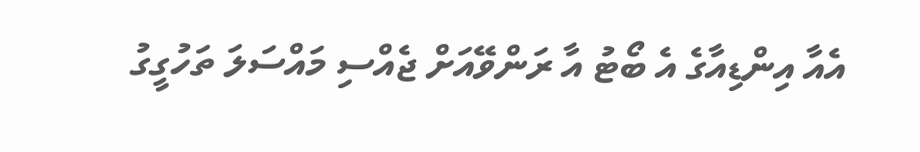އެއާ އިންޑިއާގެ އެ ބޯޓު އާ ރަންވޭއަށް ޖެއްސި މައްސަލަ ތަހުގީގު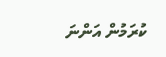ކުރަމުން އަންނަ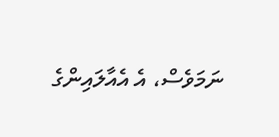ނަމަވެސް، އެ އެއާލައިންގެ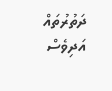ދަތުރުތައް އަދިވެސް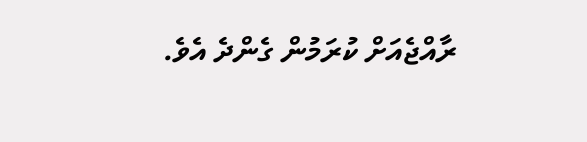ރާއްޖެއަށް ކުރަމުން ގެންދެ އެވެ.